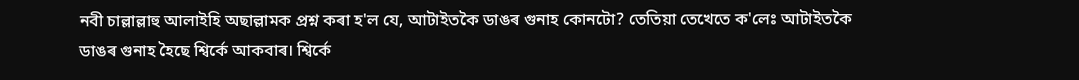নবী চাল্লাল্লাহু আলাইহি অছাল্লামক প্ৰশ্ন কৰা হ'ল যে, আটাইতকৈ ডাঙৰ গুনাহ কোনটো? তেতিয়া তেখেতে ক'লেঃ আটাইতকৈ ডাঙৰ গুনাহ হৈছে শ্বিৰ্কে আকবাৰ। শ্বিৰ্কে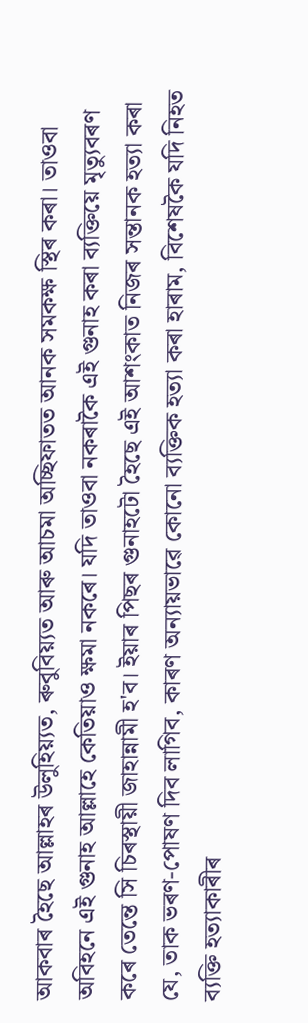আকবাৰ হৈছে আল্লাহৰ উলুহিয়্যত, ৰুবুবিয়্যত আৰু আচমা অচ্ছিফাতত আনক সমকক্ষ স্থিৰ কৰা। তাওবা অবিহনে এই গুনাহ আল্লাহে কেতিয়াও ক্ষমা নকৰে। যদি তাওবা নকৰাকৈ এই গুনাহ কৰা ব্যক্তিয়ে মৃত্যুবৰণ কৰে তেন্তে সি চিৰস্থায়ী জাহান্নামী হ'ব। ইয়াৰ পিছৰ গুনাহটো হৈছে এই আশংকাত নিজৰ সন্তানক হত্যা কৰা যে, তাক ভৰণ-পোষণ দিব লাগিব, কাৰণ অন্যায়ভাৱে কোনো ব্যক্তিক হত্যা কৰা হাৰাম, বিশেষকৈ যদি নিহত ব্যক্তি হত্যাকাৰীৰ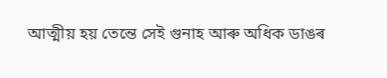আত্মীয় হয় তেন্তে সেই গুনাহ আৰু অধিক ডাঙৰ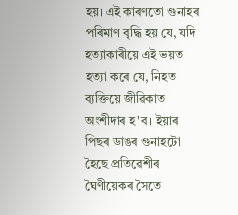হয়। এই কাৰণতো গুনাহৰ পৰিমাণ বৃদ্ধি হয় যে, যদি হত্যাকাৰীয়ে এই ভয়ত হত্যা কৰে যে, নিহত ব্যক্তিয়ে জীৱিকাত অংশীদাৰ হ'ব। ইয়াৰ পিছৰ ডাঙৰ গুনাহটো হৈছে প্ৰতিৱেশীৰ ঘৈণীয়েকৰ সৈতে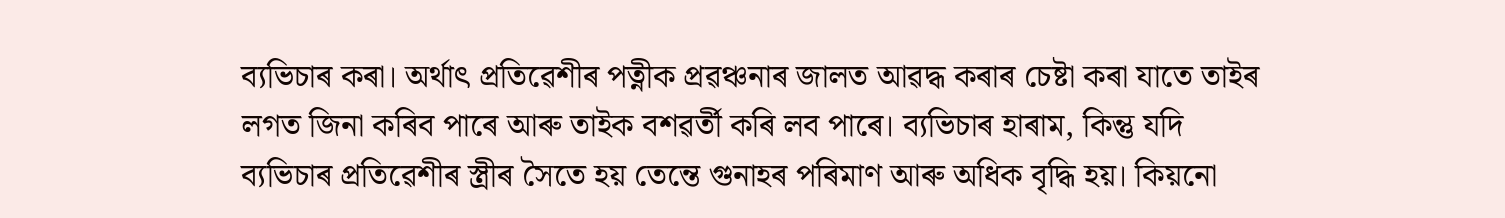ব্যভিচাৰ কৰা। অৰ্থাৎ প্ৰতিৱেশীৰ পত্নীক প্ৰৱঞ্চনাৰ জালত আৱদ্ধ কৰাৰ চেষ্টা কৰা যাতে তাইৰ লগত জিনা কৰিব পাৰে আৰু তাইক বশৱৰ্তী কৰি লব পাৰে। ব্যভিচাৰ হাৰাম, কিন্তু যদি ব্যভিচাৰ প্ৰতিৱেশীৰ স্ত্ৰীৰ সৈতে হয় তেন্তে গুনাহৰ পৰিমাণ আৰু অধিক বৃদ্ধি হয়। কিয়নো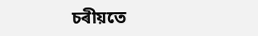চৰীয়তে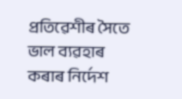প্ৰতিৱেশীৰ সৈতে ভাল ব্যৱহাৰ কৰাৰ নিৰ্দেশ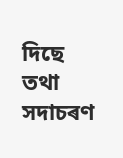দিছে তথা সদাচৰণ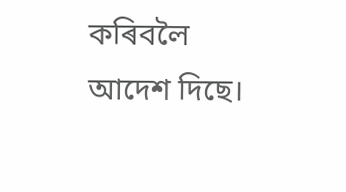কৰিবলৈ আদেশ দিছে।